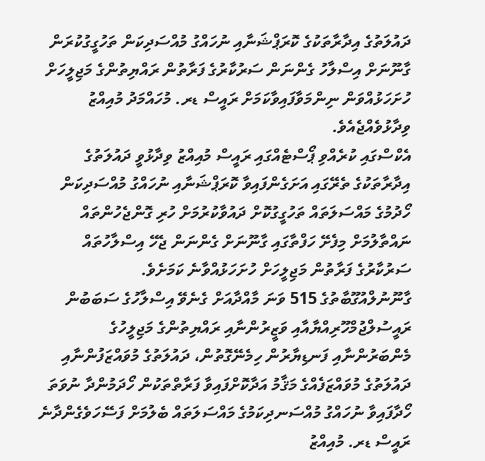ދައުލަތުގެ އިދާރާތަކުގެ ކޮރަޕްޝަނާއި ނުހައްގު މުއްސަދިކަން ތަހުގީގުކުރަން ގާނޫނަށް އިސްލާހު ގެންނަން ސަރުކާރުގެ ފަރާތުން ރައްޔިތުންގެ މަޖިލީހަށް ހުށަހަޅުއްވަން ނިންމަވާފައިވާކަމަށް ރައީސް ޑރ. މުހައްމަދު މުއިއްޒު ވިދާޅުވެއްޖެއެވެ.
އެކްސްގައި ކުރެއްވި ޕޯސްޓެއްގައި ރައީސް މުއިއްޒު ވިދާޅުވީ ދައުލަތުގެ އިދާރާތަކުގެ ތެރޭގައި އަށަގެންފައިވާ ކޮރަޕްޝަނާއި ނުހައްގު މުއްސަދިކަން ހޯދުމުގެ މައްސަލަތައް ތަހުގީގުކޮށް ދައުވާކުރުމަށް ހުރި ގޮންޖެހުންތައް ނައްތާލުމަށް މިފެށޭ ހަފްތާގައި ގާނޫނަށް ގެންނަން ޖެހޭ އިސްލާހުތައް ސަރުކާރުގެ ފަރާތުން މަޖިލީހަށް ހުށަހަޅުއްވާނެ ކަމަށެވެ.
ގާނޫނުލްއުގޫބާތުގެ 515 ވަނަ މާއްދާއަށް ގެނެވޭ އިސްލާހުގެ ސަބަބުން ރައީސުލްޖުމްހޫރިއްޔާއާއި ވަޒީރުންނާއި ރައްޔިތުންގެ މަޖިލީހުގެ މެންބަރުންނާއި ފަނޑިޔާރުން ހިމެނޭގޮތުން، ދައުލަތުގެ މުވައްޒަފުންނާއި ދައުލަތުގެ މުވައްޒަފެއްގެ މަޤާމު އަދާކޮށްފައިވާ ފަރާތްތަކުން ހޯދަމުންދާ ނުވަތަ ހޯދާފައިވާ ނުހައްގު މުއްސަނދިކަމުގެ މައްސަލަތައް ބެލުމަށް ފަސޭހަވެގެންދާނެ
ރައީސް ޑރ. މުއިއްޒު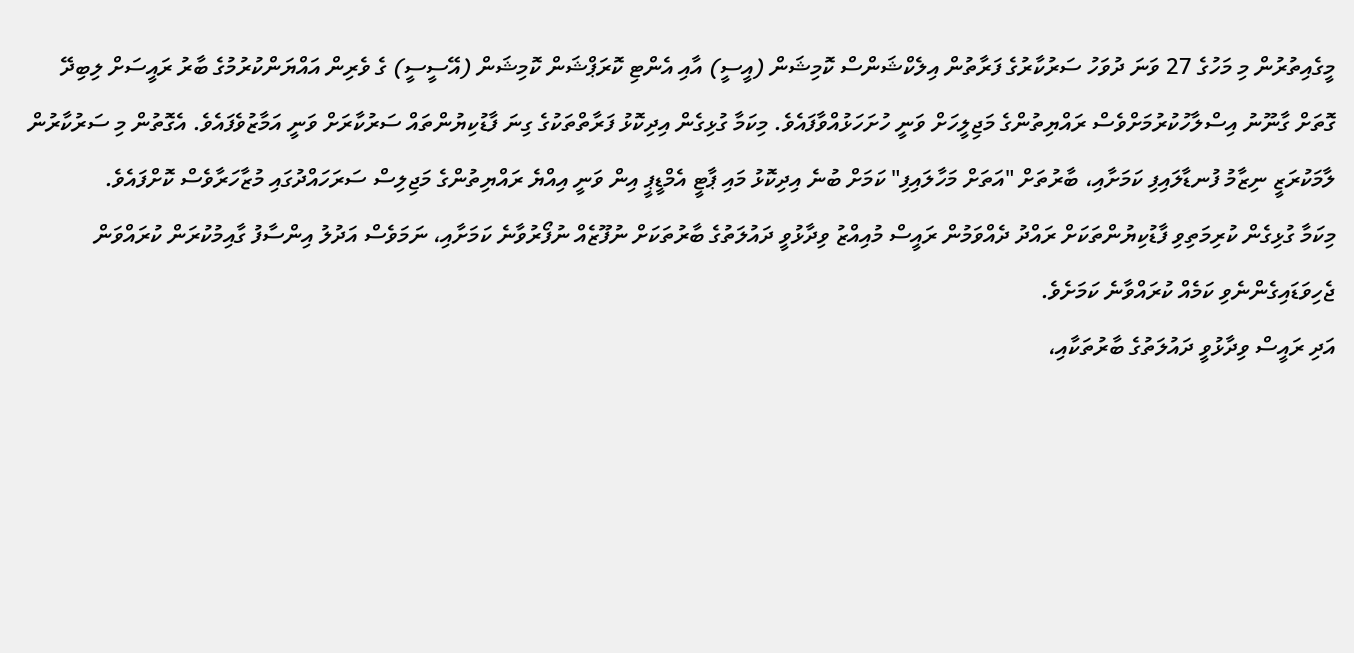މީގެއިތުރުން މި މަހުގެ 27 ވަނަ ދުވަހު ސަރުކާރުގެ ފަރާތުން އިލެކްޝަންސް ކޮމިޝަން (އީސީ) އާއި އެންޓި ކޮރަޕްޝަން ކޮމިޝަން (އޭސީސީ) ގެ ވެރިން އައްޔަންކުރުމުގެ ބާރު ރައީސަށް ލިބިދޭ ގޮތަށް ގާނޫނު އިސްލާހުކުރުމަށްވެސް ރައްޔިތުންގެ މަޖިލީހަށް ވަނީ ހުށަހަޅުއްވާފައެވެ. މިކަމާ ގުޅިގެން އިދިކޮޅު ފަރާތްތަކުގެ ގިނަ ފާޑުކިޔުންތައް ސަރުކާރަށް ވަނީ އަމާޒުވެފައެވެ. އެގޮތުން މި ސަރުކާރުން ލާމަކުރަޒީ ނިޒާމު ފުނޑާލައިފި ކަމަށާއި، ބާރުތަށް "އަތަށް މަހާލައިފި" ކަމަށް ބުނެ އިދިކޮޅު މައި ޕާޓީ އެމްޑީޕީ އިން ވަނީ އިއްޔެ ރައްޔިތުންގެ މަޖިލިސް ސަރަހައްދުގައި މުޒާހަރާވެސް ކޮށްފައެވެ.
މިކަމާ ގުޅިގެން ކުރިމަތިވި ފާޑުކިޔުންތަކަށް ރައްދު ދެއްވަމުން ރައީސް މުއިއްޒު ވިދާޅުވީ ދައުލަތުގެ ބާރުތަކަށް ނުފޫޒެއް ނުފޯރުވާނެ ކަމަށާއި، ނަމަވެސް އަދުލު އިންސާފު ގާއިމުކުރަން ކުރައްވަން ޖެހިވަޑައިގެންނެވި ކަމެއް ކުރައްވާނެ ކަމަށެވެ.
އަދި ރައީސް ވިދާޅުވީ ދައުލަތުގެ ބާރުތަކާއި،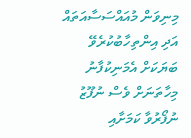މިނިވަން މުއައްސަސާއަތައް އަދި އިންތިހާބުކުރެވޭ ބަޔަކަށް އެމަނިކުފާނު މިހާތަނަށް ވެސް ނުފޫޒު ނުފޯރުވާ ކަމަށާއި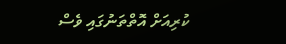ކުރިއަށް އޮތްތަނުގައި ވެސް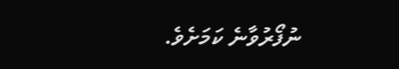ނުފޯރުވާނެ ކަމަށެވެ.